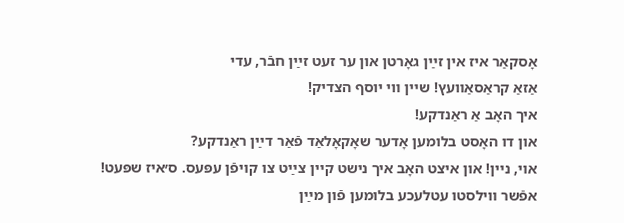אָסקאַר איז אין זײַן גאָרטן און ער זעט זײַן חבֿר, עדי
אַזאַ קראַסאַװעץ! שײן װי יוסף הצדיק!
איך האָב אַ ראַנדקע!
און דו האָסט בלומען אָדער שאָקאָלאַד פֿאַר דײַן ראַנדקע?
אױ, נײן! און איצט האָב איך נישט קײן צײַט צו קױפֿן עפּעס. ס׳איז שפּעט!
אפֿשר װילסטו עטלעכע בלומען פֿון מײַן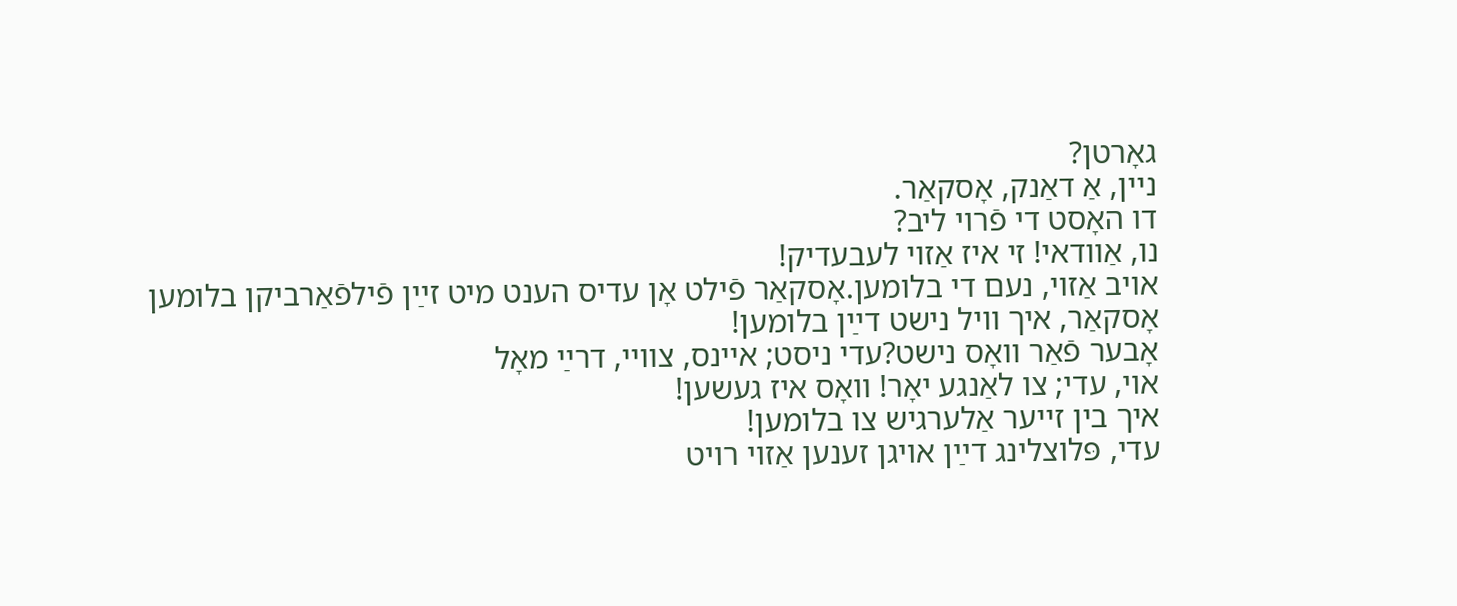גאָרטן?
נײן, אַ דאַנק, אָסקאַר.
דו האָסט די פֿרױ ליב?
נו, אַװדאי! זי איז אַזױ לעבעדיק!
אױב אַזױ, נעם די בלומען.אָסקאַר פֿילט אָן עדיס הענט מיט זײַן פֿילפֿאַרביקן בלומען
אָסקאַר, איך װיל נישט דײַן בלומען!
אָבער פֿאַר װאָס נישט?עדי ניסט; אײנס, צװײ, דרײַ מאָל
אױ, עדי; צו לאַנגע יאָר! װאָס איז געשען!
איך בין זײער אַלערגיש צו בלומען!
עדי, פּלוצלינג דײַן אױגן זענען אַזױ רױט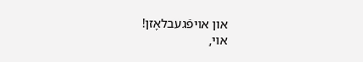און אױפֿגעבלאָזן!
אױ,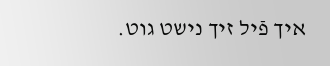איך פֿיל זיך נישט גוט.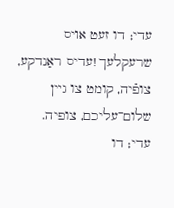עדי; דו זעט אױס שרעקלעך!עדיס ראַנדקע, צופֿיה, קומט צו גײן
שלום־עליכם, צופיה.
עדי; דו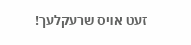זעט אױס שרעקלעך!